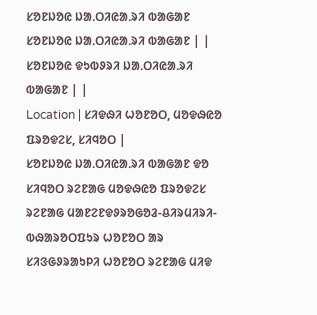ᱥᱚᱱᱡᱚᱭ ᱡᱟᱹᱛᱤᱭᱟᱹᱨᱤ ᱵᱟᱜᱟᱱ
ᱥᱚᱱᱡᱚᱭ ᱡᱟᱹᱛᱤᱭᱟᱹᱨᱤ ᱵᱟᱜᱟᱱ | |
ᱥᱚᱱᱡᱚᱭ ᱫᱩᱵᱽᱨᱤ ᱡᱟᱹᱛᱤᱭᱟᱹᱨᱤ ᱵᱟᱜᱟᱱ | |
Location | ᱥᱤᱫᱷᱤ ᱦᱚᱱᱚᱛ, ᱢᱚᱫᱷᱭᱚ ᱯᱨᱚᱫᱮᱥ, ᱥᱤᱧᱚᱛ |
ᱥᱚᱱᱡᱚᱭ ᱡᱟᱹᱛᱤᱭᱟᱹᱨᱤ ᱵᱟᱜᱟᱱ ᱫᱚ ᱥᱤᱧᱚᱛ ᱨᱮᱱᱟᱜ ᱢᱚᱫᱷᱭᱚ ᱯᱨᱚᱫᱮᱥ ᱨᱮᱱᱟᱜ ᱢᱟᱱᱮᱱᱫᱽᱨᱚᱜᱚᱲ-ᱪᱤᱨᱢᱤᱨᱤ-ᱵᱷᱟᱨᱚᱛᱯᱩᱨ ᱦᱚᱱᱚᱛ ᱟᱨ ᱥᱤᱝᱜᱽᱨᱟᱩᱞᱤ ᱦᱚᱱᱚᱛ ᱨᱮᱱᱟᱜ ᱢᱤᱫ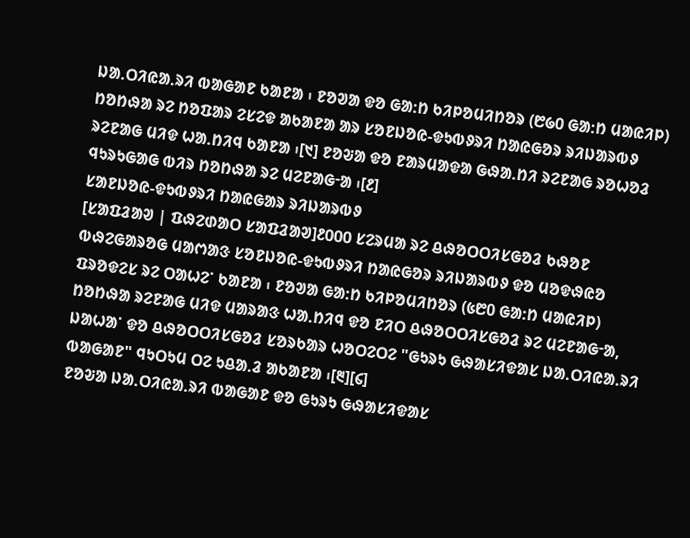ᱡᱟᱹᱛᱤᱭᱟᱹᱨᱤ ᱵᱟᱜᱟᱱ ᱠᱟᱱᱟ ᱾ ᱱᱚᱣᱟ ᱫᱚ ᱜᱟᱺᱴ ᱠᱤᱞᱚᱢᱤᱴᱚᱨ (᱘᱙᱐ ᱜᱟᱺᱴ ᱢᱟᱭᱤᱞ) ᱴᱚᱴᱷᱟ ᱨᱮ ᱴᱚᱯᱟᱨ ᱮᱥᱮᱫ ᱟᱠᱟᱱᱟ ᱟᱨ ᱥᱚᱱᱡᱚᱭ-ᱫᱩᱵᱽᱨᱤ ᱴᱟᱭᱜᱚᱨ ᱨᱤᱡᱟᱨᱵᱽ ᱨᱮᱱᱟᱜ ᱢᱤᱫ ᱦᱟᱹᱴᱤᱧ ᱠᱟᱱᱟ ᱾[᱑] ᱱᱚᱶᱟ ᱫᱚ ᱱᱟᱨᱢᱟᱫᱟ ᱜᱷᱟᱹᱴᱤ ᱨᱮᱱᱟᱜ ᱨᱚᱦᱚᱲ ᱧᱩᱨᱩᱜᱟᱜ ᱵᱤᱨ ᱴᱚᱴᱷᱟ ᱨᱮ ᱢᱮᱱᱟᱜᱼᱟ ᱾[᱒]
ᱥᱟᱱᱡᱚᱭ-ᱫᱩᱵᱽᱨᱤ ᱴᱟᱭᱜᱟᱨ ᱨᱤᱡᱟᱨᱵᱽ
[ᱥᱟᱯᱲᱟᱣ | ᱯᱷᱮᱰᱟᱛ ᱥᱟᱯᱲᱟᱣ]᱒᱐᱐᱐ ᱥᱮᱨᱢᱟ ᱨᱮ ᱪᱷᱚᱛᱛᱤᱥᱜᱚᱲ ᱠᱷᱚᱱ ᱵᱷᱮᱜᱟᱨᱚᱜ ᱢᱟᱬᱟᱝ ᱥᱚᱱᱡᱚᱭ-ᱫᱩᱵᱽᱨᱤ ᱴᱟᱭᱜᱚᱨ ᱨᱤᱡᱟᱨᱵᱽ ᱫᱚ ᱢᱚᱫᱷᱭᱚ ᱯᱨᱚᱫᱮᱥ ᱨᱮ ᱛᱟᱦᱮᱸ ᱠᱟᱱᱟ ᱾ ᱱᱚᱣᱟ ᱜᱟᱺᱴ ᱠᱤᱞᱚᱢᱤᱴᱚᱨ (᱕᱘0 ᱜᱟᱺᱴ ᱢᱟᱭᱤᱞ) ᱴᱚᱴᱷᱟ ᱨᱮᱱᱟᱜ ᱢᱤᱫ ᱢᱟᱨᱟᱝ ᱦᱟᱹᱴᱤᱧ ᱫᱚ ᱱᱤᱛ ᱪᱷᱚᱛᱛᱤᱥᱜᱚᱲ ᱨᱮ ᱢᱮᱱᱟᱜᱼᱟ, ᱡᱟᱦᱟᱸ ᱫᱚ ᱪᱷᱚᱛᱛᱤᱥᱜᱚᱲ ᱥᱚᱨᱠᱟᱨ ᱦᱚᱛᱮᱛᱮ "ᱜᱩᱨᱩ ᱜᱷᱟᱥᱤᱫᱟᱥ ᱡᱟᱹᱛᱤᱭᱟᱹᱨᱤ ᱵᱟᱜᱟᱱ" ᱧᱩᱛᱩᱢ ᱛᱮ ᱩᱪᱟᱹᱲ ᱟᱠᱟᱱᱟ ᱾[᱓][᱔]
ᱱᱚᱶᱟ ᱡᱟᱹᱛᱤᱭᱟᱹᱨᱤ ᱵᱟᱜᱟᱱ ᱫᱚ ᱜᱩᱨᱩ ᱜᱷᱟᱥᱤᱫᱟᱥ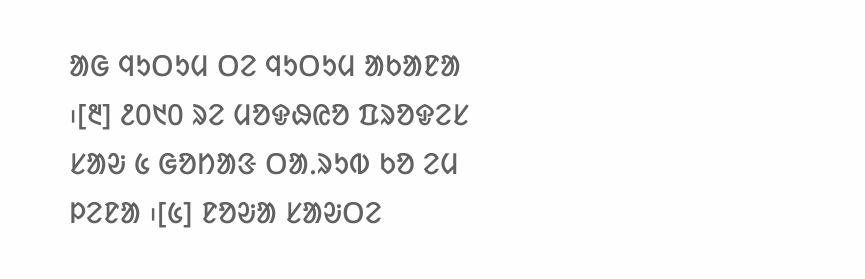ᱟᱜ ᱧᱩᱛᱩᱢ ᱛᱮ ᱧᱩᱛᱩᱢ ᱟᱠᱟᱱᱟ ᱾[᱓] ᱒᱐᱑᱐ ᱨᱮ ᱢᱚᱫᱷᱭᱚ ᱯᱨᱚᱫᱮᱥ ᱥᱟᱶ ᱕ ᱜᱚᱴᱟᱝ ᱛᱟᱹᱨᱩᱵ ᱠᱚ ᱮᱢ ᱞᱮᱱᱟ ᱾[᱕] ᱱᱚᱶᱟ ᱥᱟᱶᱛᱮ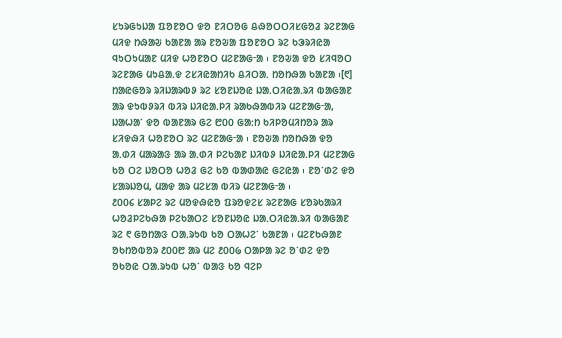ᱥᱩᱨᱜᱩᱡᱟ ᱯᱚᱱᱚᱛ ᱫᱚ ᱱᱤᱛᱚᱜ ᱪᱷᱚᱛᱛᱤᱥᱜᱚᱲ ᱨᱮᱱᱟᱜ ᱢᱤᱫ ᱴᱷᱟᱶ ᱠᱟᱱᱟ ᱟᱨ ᱱᱚᱶᱟ ᱯᱚᱱᱚᱛ ᱨᱮ ᱠᱳᱨᱤᱭᱟ ᱧᱩᱛᱩᱢᱟᱱ ᱢᱤᱫ ᱦᱚᱱᱚᱛ ᱢᱮᱱᱟᱜᱼᱟ ᱾ ᱱᱚᱶᱟ ᱫᱚ ᱥᱤᱧᱚᱛ ᱨᱮᱱᱟᱜ ᱢᱩᱪᱟᱹᱫ ᱮᱥᱤᱭᱟᱴᱤᱠ ᱪᱤᱛᱟᱹ ᱴᱚᱴᱷᱟ ᱠᱟᱱᱟ ᱾[᱖]
ᱴᱟᱭᱜᱚᱨ ᱨᱤᱡᱟᱨᱵᱽ ᱨᱮ ᱥᱚᱱᱡᱚᱭ ᱡᱟᱹᱛᱤᱭᱟᱹᱨᱤ ᱵᱟᱜᱟᱱ ᱟᱨ ᱫᱩᱵᱽᱨᱤ ᱵᱤᱨ ᱡᱤᱭᱟᱹᱞᱤ ᱨᱟᱠᱷᱟᱵᱤᱨ ᱢᱮᱱᱟᱜᱼᱟ, ᱡᱟᱦᱟᱸ ᱫᱚ ᱵᱟᱱᱟᱨ ᱜᱮ ᱘᱐᱐ ᱜᱟᱺᱴ ᱠᱤᱞᱚᱢᱤᱴᱚᱨ ᱟᱨ ᱥᱤᱫᱷᱤ ᱦᱚᱱᱚᱛ ᱨᱮ ᱢᱮᱱᱟᱜᱼᱟ ᱾ ᱱᱚᱶᱟ ᱴᱚᱴᱷᱟ ᱫᱚ ᱟᱹᱰᱤ ᱢᱟᱨᱟᱝ ᱟᱨ ᱟᱹᱰᱤ ᱞᱮᱠᱟᱱ ᱡᱤᱵᱽ ᱡᱤᱭᱟᱹᱞᱤ ᱢᱮᱱᱟᱜ ᱠᱚ ᱛᱮ ᱡᱚᱛᱚ ᱦᱚᱲ ᱜᱮ ᱠᱚ ᱵᱟᱰᱟᱭ ᱜᱮᱭᱟ ᱾ ᱱᱚᱸᱰᱮ ᱫᱚ ᱥᱟᱨᱡᱚᱢ, ᱢᱟᱫ ᱟᱨ ᱢᱮᱥᱟ ᱵᱤᱨ ᱢᱮᱱᱟᱜᱼᱟ ᱾
᱒᱐᱐᱔ ᱥᱟᱞᱮ ᱨᱮ ᱢᱚᱫᱷᱭᱚ ᱯᱨᱚᱫᱮᱥ ᱨᱮᱱᱟᱜ ᱥᱚᱨᱠᱟᱨᱤ ᱦᱚᱲᱞᱮᱠᱷᱟ ᱞᱮᱠᱟᱛᱮ ᱥᱚᱱᱡᱚᱭ ᱡᱟᱹᱛᱤᱭᱟᱹᱨᱤ ᱵᱟᱜᱟᱱ ᱨᱮ ᱖ ᱜᱚᱴᱟᱝ ᱛᱟᱹᱨᱩᱵ ᱠᱚ ᱛᱟᱦᱮᱸ ᱠᱟᱱᱟ ᱾ ᱢᱮᱱᱠᱷᱟᱱ ᱚᱠᱴᱚᱵᱚᱨ ᱒᱐᱐᱘ ᱟᱨ ᱢᱮ ᱒᱐᱐᱙ ᱛᱟᱞᱟ ᱨᱮ ᱚᱸᱰᱮ ᱫᱚ ᱚᱠᱚᱭ ᱛᱟᱹᱨᱩᱵ ᱦᱚᱸ ᱵᱟᱝ ᱠᱚ ᱧᱮᱞ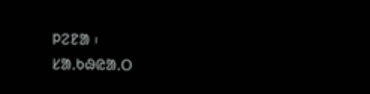ᱞᱮᱱᱟ ᱾
ᱥᱟᱹᱠᱷᱭᱟᱹᱛ